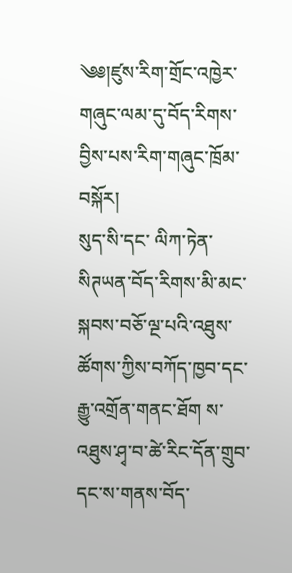༄༅།ཛུས་རིག་གྲོང་འཁྱེར་གཞུང་ལམ་དུ་བོད་རིགས་བྱིས་པས་རིག་གཞུང་ཁྲོམ་བསྐོར།
སུད་སི་དང་ ལིཀ་ཏེན་སིཊཡན་བོད་རིགས་མི་མང་སྐབས་བཅོ་ལྔ་པའི་འཐུས་ཚོགས་ཀྱིས་བཀོད་ཁྱབ་དང་རྒྱུ་འགྲོན་གནང་ཐོག ས་འཐུས་ཤྭ་བ་ཚེ་རིང་དོན་གྲུབ་དང་ས་གནས་བོད་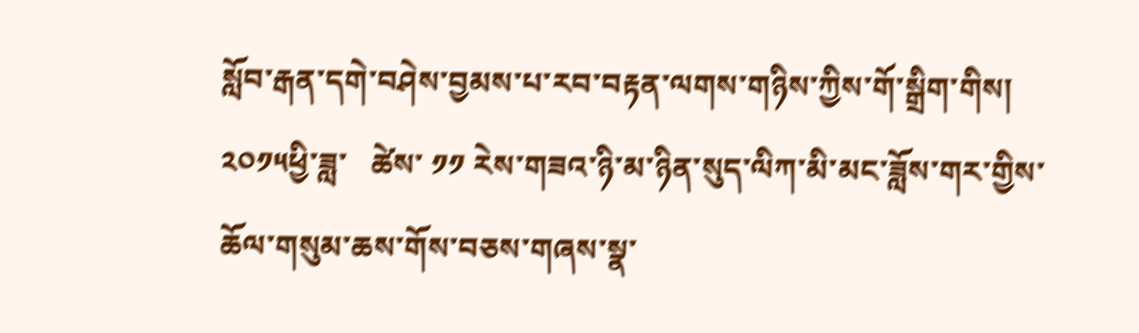སློབ་རྒན་དགེ་བཤེས་བྱམས་པ་རབ་བརྟན་ལགས་གཉིས་ཀྱིས་གོ་སྒྲིག་གིས།  ༢༠༡༥ཕྱི་ཟླ་   ཚེས་ ༡༡ རེས་གཟའ་ཉི་མ་ཉིན་སུད་ལིཀ་མི་མང་ཟློས་གར་གྱིས་ཆོལ་གསུམ་ཆས་གོས་བཅས་གཞས་སྣ་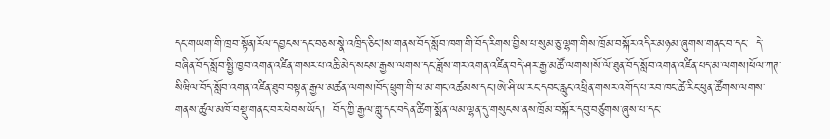དང་གཡག་གི་ཁྲབ་སྟོན།རོལ་དབྱངས་དང་བཅས་སྣེ་འཁྲིད་ཅིང།ས་གནས་བོད་སློབ་ཁག་གི་བོད་རིགས་བྱིས་པ་སུམ་ཅུ་ལྷག་གིས་ཁྲོམ་བསྐོར་འདིར་མཉམ་ཞུགས་གནང་བ་དང་  དེ་བཞིན་བོད་སློབ་སྤྱི་ཁྱབ་འགན་འཛིན་གསར་པ་འཆི་མེད་སངས་རྒྱས་ལགས་དང་ཟློས་གར་འགན་འཛིན་བདེ་ཤར་རྒྱ་མཚོ་ལགས།སོ་ལོ་ཐུན་བོད་སློབ་འགན་འཛིན་པད་མ་ལགས།ཕོལ་ཀཊ་སིཝིལ་བོད་སློབ་འགན་འཛིན་ཐུབ་བསྟན་རྒྱལ་མཚན་ལགས།བོད་ཕྲུག་གི་ཕ་མ་གང་འཚམས་དང་།ཨེ་ཤི་ཡ་རང་དབང་རླུང་འཕྲིན་གསར་འགོད་པ་རབ་ཁང་ཚེ་རིང་ཕུན་ཚོགས་ལགས་གནས་ཚུལ་མཁོ་བསྡུ་གནང་བར་ཕེབས་ཡོད།  བོད་ཀྱི་རྒྱལ་གླུ་དང་བདེན་ཚིག་སྨོན་ལམ་ལྷན་དུ་གསུངས་ནས་ཁྲོམ་བསྐོར་དབུ་བཙུགས་ཞུས་པ་དང་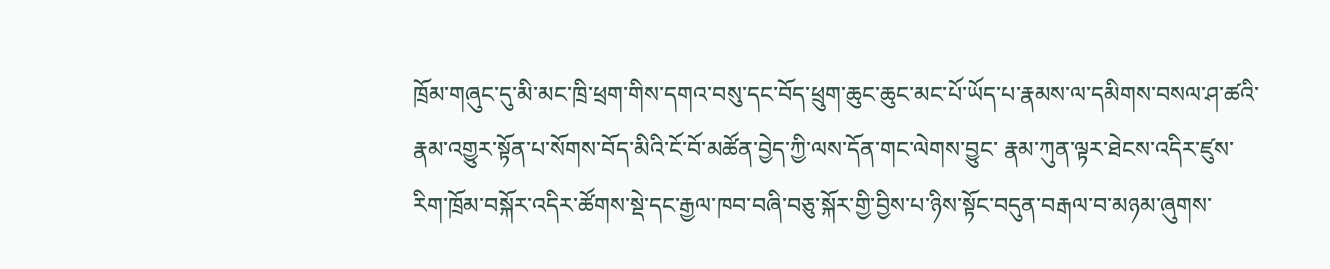ཁྲོམ་གཞུང་དུ་མི་མང་ཁྲི་ཕྲག་གིས་དགའ་བསུ་དང་བོད་ཕྲུག་ཆུང་ཆུང་མང་པོ་ཡོད་པ་རྣམས་ལ་དམིགས་བསལ་ཤ་ཚའི་རྣམ་འགྱུར་སྟོན་པ་སོགས་བོད་མིའི་ངོ་བོ་མཚོན་བྱེད་ཀྱི་ལས་དོན་གང་ལེགས་བྱུང་ རྣམ་ཀུན་ལྟར་ཐེངས་འདིར་ཛུས་རིག་ཁྲོམ་བསྐོར་འདིར་ཚོགས་སྡེ་དང་རྒྱལ་ཁབ་བཞི་བཅུ་སྐོར་གྱི་བྱིས་པ་ཉིས་སྟོང་བདུན་བརྒལ་བ་མཉམ་ཞུགས་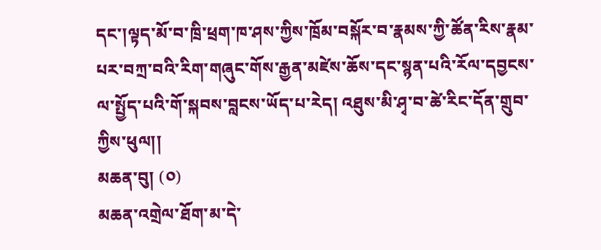དང་།ལྟད་མོ་བ་ཁྲི་ཕྲག་ཁ་ཤས་ཀྱིས་ཁྲོམ་བསྐོར་བ་རྣམས་ཀྱི་ཚོན་རིས་རྣམ་པར་བཀྲ་བའི་རིག་གཞུང་གོས་རྒྱན་མཛེས་ཆོས་དང་སྙན་པའི་རོལ་དབྱངས་ལ་སྤྱོད་པའི་གོ་སྐབས་བླངས་ཡོད་པ་རེད། འཐུས་མི་ཤྭ་བ་ཚེ་རིང་དོན་གྲུབ་ཀྱིས་ཕུལ།།
མཆན་བུ། (༠)
མཆན་འགྲེལ་ཐོག་མ་དེ་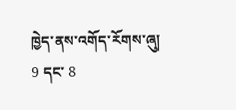ཁྱེད་ནས་འགོད་རོགས་ཞུ།
9 དང་ 8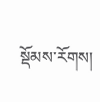སྡོམས་རོགས།